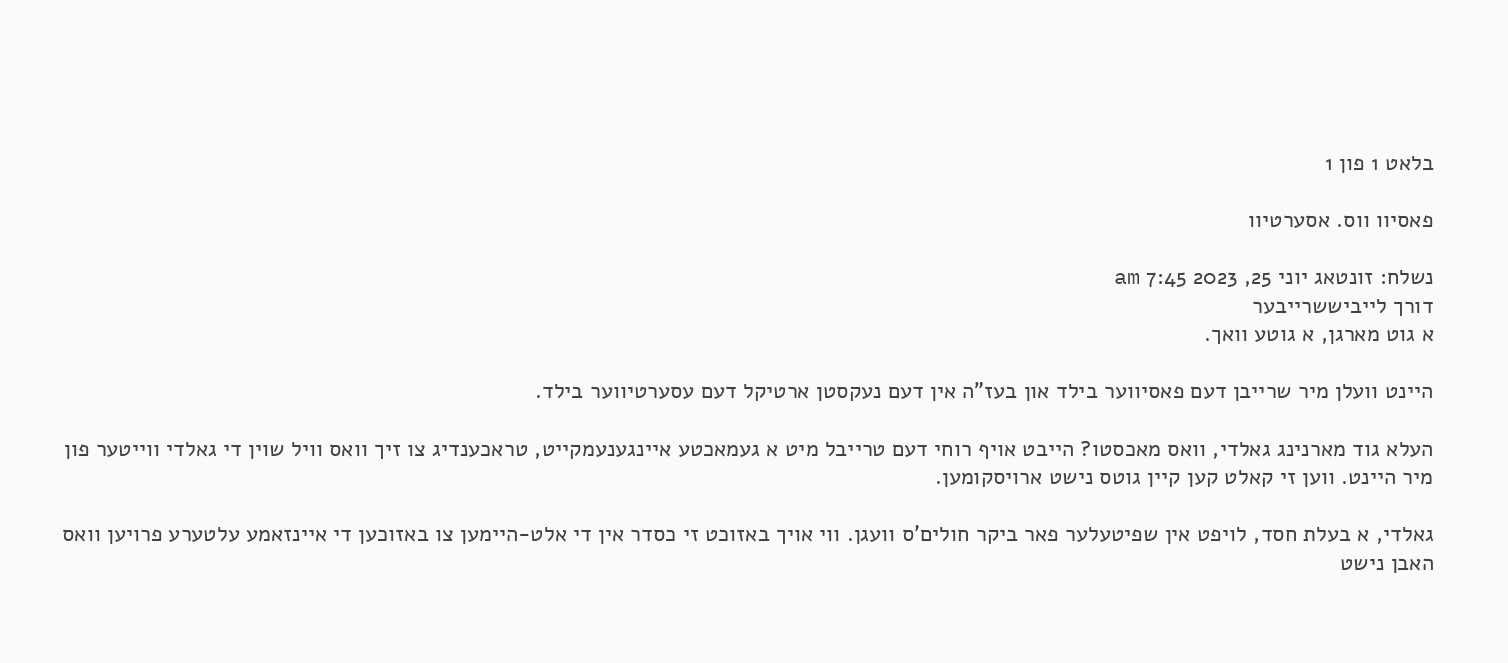בלאט 1 פון 1

פאסיוו ווס. אסערטיוו

נשלח: זונטאג יוני 25, 2023 7:45 am
דורך לייביששרייבער
א גוט מארגן, א גוטע וואך.

היינט וועלן מיר שרייבן דעם פאסיווער בילד און בעז"ה אין דעם נעקסטן ארטיקל דעם עסערטיווער בילד.

העלא גוד מארנינג גאלדי, וואס מאכסטו? הייבט אויף רוחי דעם טרייבל מיט א געמאכטע איינגענעמקייט, טראכענדיג צו זיך וואס וויל שוין די גאלדי ווייטער פון מיר היינט. ווען זי קאלט קען קיין גוטס נישט ארויסקומען.

גאלדי, א בעלת חסד, לויפט אין שפיטעלער פאר ביקר חולים'ס וועגן. ווי אויך באזוכט זי כסדר אין די אלט-היימען צו באזוכען די איינזאמע עלטערע פרויען וואס האבן נישט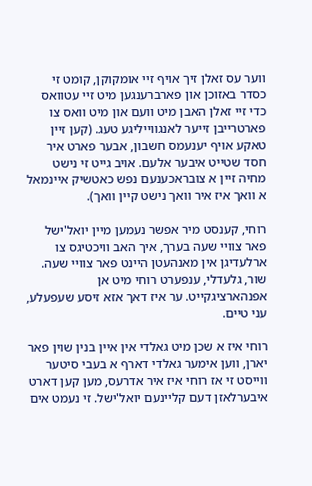ווער עס זאלן זיך אויף זיי אומקוקן, קומט זי כסדר באזוכן און פארברענגען מיט זיי עטוואס כדי זיי זאלן האבן מיט וועם און מיט וואס צו פארטרייבן זייער לאנגווייליגע טעג. (קען זיין טאקע אויף יענעמס חשבון, אבער פארט איר חסד שטייט איבער אלעם. אויב גייט זי נישט מחיה זיין א צובראכענעם נפש כאטשיק איינמאל א וואך איז איר וואך נישט קיין וואך).

רוחי, קענסט מיר אפשר נעמען מיין יואל'ישל פאר צוויי שעה בערך, איך האב וויכטיגס צו ארלעדיגן אין מאנהעטן היינט פאר צוויי שעה. שור, גלעדלי, ענפערט רוחי מיט אן אפנהארציגקייט. ער איז דאך אזא זיסע שעפעלע, עני טיים.

רוחי איז א שכן מיט גאלדי אין איין בנין שוין פאר יארן, ווען אימער גאלדי דארף א בעבי סיטער ווייסט זי אז רוחי איז איר אדרעס, מען קען דארט איבערלאזן דעם קליינעם יואל'ישל. זי נעמט אים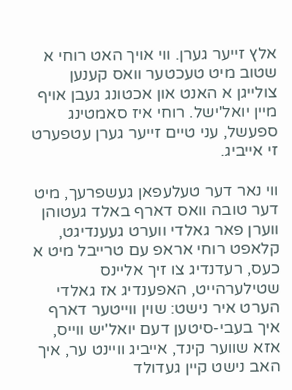אלץ זייער גערן. ווי אויך האט רוחי א שטוב מיט טעכטער וואס קענען צולייגן א האנט און אכטונג געבן אויף מיין יואל'ישל. רוחי איז סאמטינג ספעשל, עני טיים זייער גערן עטפערט זי אייביג.

ווי נאר דער טעלעפאן געשפרעך, מיט דער טובה וואס דארף באלד געטוהן ווערן פאר גאלדי ווערט געענדיגט, קלאפט רוחי אראפ עם טרייבל מיט א כעס, רעדנדיג צו זיך אליינס שטילערהייט, האפענדיג אז גאלדי הערט איר נישט: שוין ווייטער דארף איך בעבי-סיטען דעם יואל'יש ווייס, אזא שווער קינד, אייביג וויינט ער, איך האב נישט קיין געדולד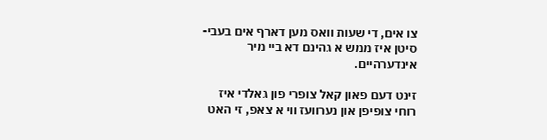צו אים, די שעות וואס מען דארף אים בעבי-סיטן איז ממש א גהינם דא ביי מיר אינדערהיים.

זינט דעם פאון קאל צופרי פון גאלדי איז רוחי צופיפן און נערוועז ווי א צאפ, זי האט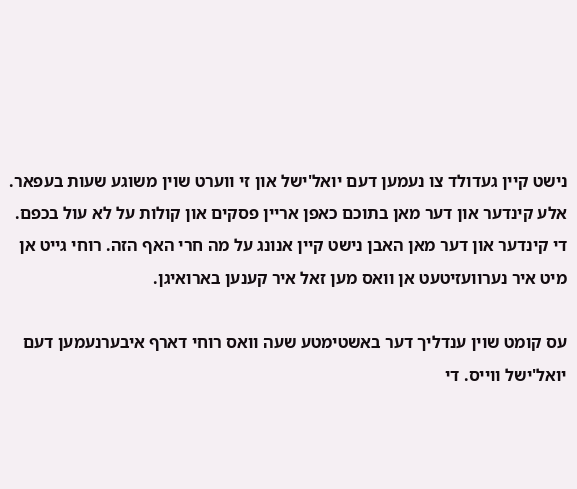נישט קיין געדולד צו נעמען דעם יואל'ישל און זי ווערט שוין משוגע שעות בעפאר. אלע קינדער און דער מאן בתוכם כאפן אריין פסקים און קולות על לא עול בכפם. די קינדער און דער מאן האבן נישט קיין אנונג על מה חרי האף הזה. רוחי גייט אן מיט איר נערוועזיטעט אן וואס מען זאל איר קענען בארואיגן.

עס קומט שוין ענדליך דער באשטימטע שעה וואס רוחי דארף איבערנעמען דעם יואל'ישל ווייס. די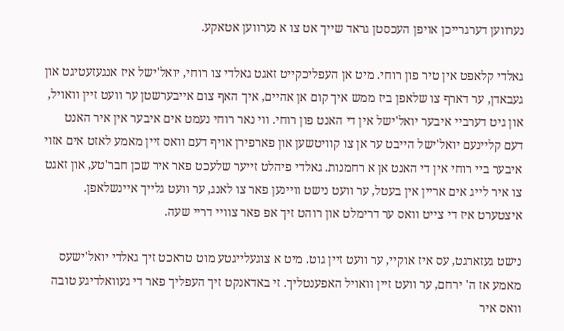נערווען דערגרייכן אויפן העכסטן גראד שייך אט צו א נערווען אטאקע.

גאלדי קלאפט אין טיר פון רוחי. מיט אן העפליכקייט זאגט גאלדי צו רוחי, יואל'ישל איז אנגעזעטיגט און געבאדן, ער דארף צו שלאפן ביז ממש איך קום אן אהיים, איך האף צום אייבערשטן ער וועט זיין וואויל, און גיט דערביי איבער יואל'ישל אין די האנט פון רוחי. ווי נאר רוחי נעמט אים איבער אין איר האנט דעם קליינעם יואל'ישל הייבט ער אן צו קוויטשען און פארפירן אויף דעם וואס זיין מאמע לאזט אים אזוי איבער ביי רוחי אין די האנט אן א רחמנות. גאלדי פיהלט זייער שלעכט פאר איר שכן חבר'טע, און זאגט צו איר לייג אים אריין אין בעטל, ער וועט נישט וויינען פאר צו לאנג, ער וועט גלייך איינשלאפן. איצטערט איז די צייט וואס ער דרימלט און רוהט זיך אפ פאר צוויי דריי שעה.

נישט געזארגט, עס איז אוקיי, ער וועט זיין גוט. מיט א צוגעלייגטע מוט טראכט זיך גאלדי יואל'ישעס מאמע אז ה' ירחם, ער וועט זיין וואויל האפענטליך. זי באדאנקט זיך העפליך פאר די געוואלדיגע טובה וואס איר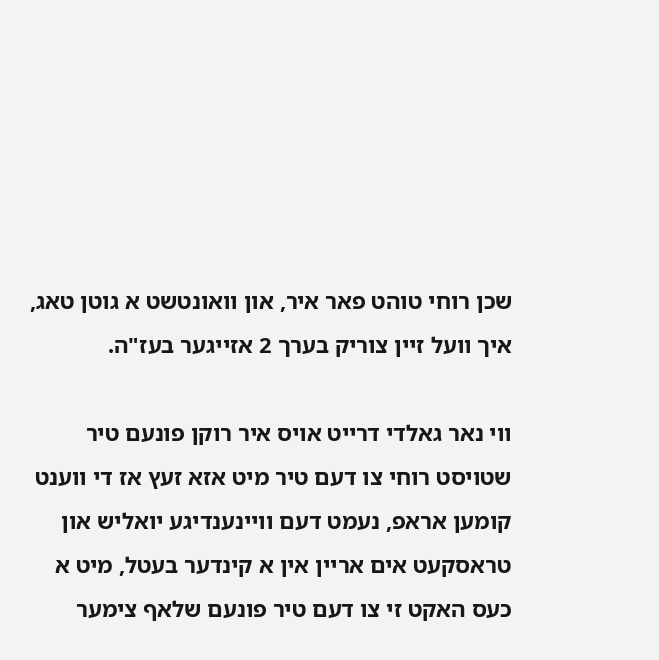שכן רוחי טוהט פאר איר, און וואונטשט א גוטן טאג, איך וועל זיין צוריק בערך 2 אזייגער בעז"ה.

ווי נאר גאלדי דרייט אויס איר רוקן פונעם טיר שטויסט רוחי צו דעם טיר מיט אזא זעץ אז די ווענט קומען אראפ, נעמט דעם וויינענדיגע יואליש און טראסקעט אים אריין אין א קינדער בעטל, מיט א כעס האקט זי צו דעם טיר פונעם שלאף צימער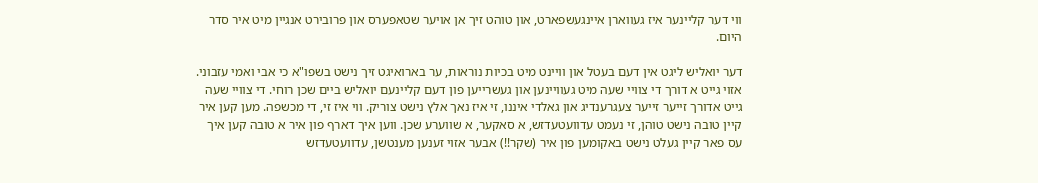ווי דער קליינער איז געווארן איינגעשפארט, און טוהט זיך אן אויער שטאפערס און פרובירט אנגיין מיט איר סדר היום.

דער יואליש ליגט אין דעם בעטל און וויינט מיט בכיות נוראות, ער בארואיגט זיך נישט בשפו"א כי אבי ואמי עזבוני. אזוי גייט א דורך די צוויי שעה מיט געוויינען און געשרייען פון דעם קליינעם יואליש ביים שכן רוחי. די צוויי שעה גייט אדורך זייער זייער צעגרענדיג און גאלדי איננו, זי איז נאך אלץ נישט צוריק. ווי איז זי, די מכשפה. מען קען איר קיין טובה נישט טוהן, זי נעמט עדוועטעדזש, א סאקער, א שווערע שכן. ווען איך דארף פון איר א טובה קען איך עס פאר קיין געלט נישט באקומען פון איר (שקר!!) אבער אזוי זענען מענטשן, עדוועטעדזש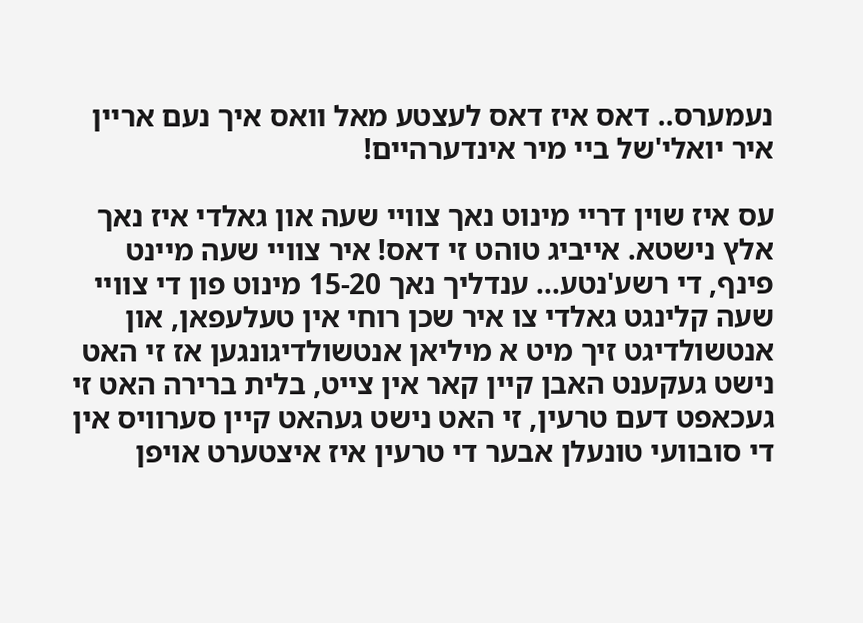נעמערס.. דאס איז דאס לעצטע מאל וואס איך נעם אריין איר יואלי'של ביי מיר אינדערהיים!

עס איז שוין דריי מינוט נאך צוויי שעה און גאלדי איז נאך אלץ נישטא. אייביג טוהט זי דאס! איר צוויי שעה מיינט פינף, די רשע'נטע... ענדליך נאך 15-20 מינוט פון די צוויי שעה קלינגט גאלדי צו איר שכן רוחי אין טעלעפאן, און אנטשולדיגט זיך מיט א מיליאן אנטשולדיגונגען אז זי האט נישט געקענט האבן קיין קאר אין צייט, בלית ברירה האט זי געכאפט דעם טרעין, זי האט נישט געהאט קיין סערוויס אין די סובוועי טונעלן אבער די טרעין איז איצטערט אויפן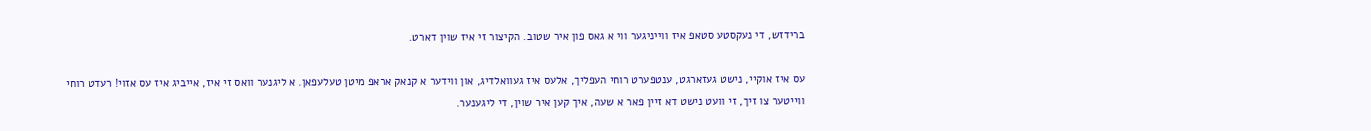ברידזש, די נעקסטע סטאפ איז ווייניגער ווי א גאס פון איר שטוב. הקיצור זי איז שוין דארט.

עס איז אוקיי, נישט געזארגט, ענטפערט רוחי העפליך, אלעס איז געוואלדיג, און ווידער א קנאק אראפ מיטן טעלעפאן. א ליגנער וואס זי איז, אייביג איז עס אזוי! רעדט רוחי ווייטער צו זיך, זי וועט נישט דא זיין פאר א שעה, איך קען איר שוין, די ליגענער.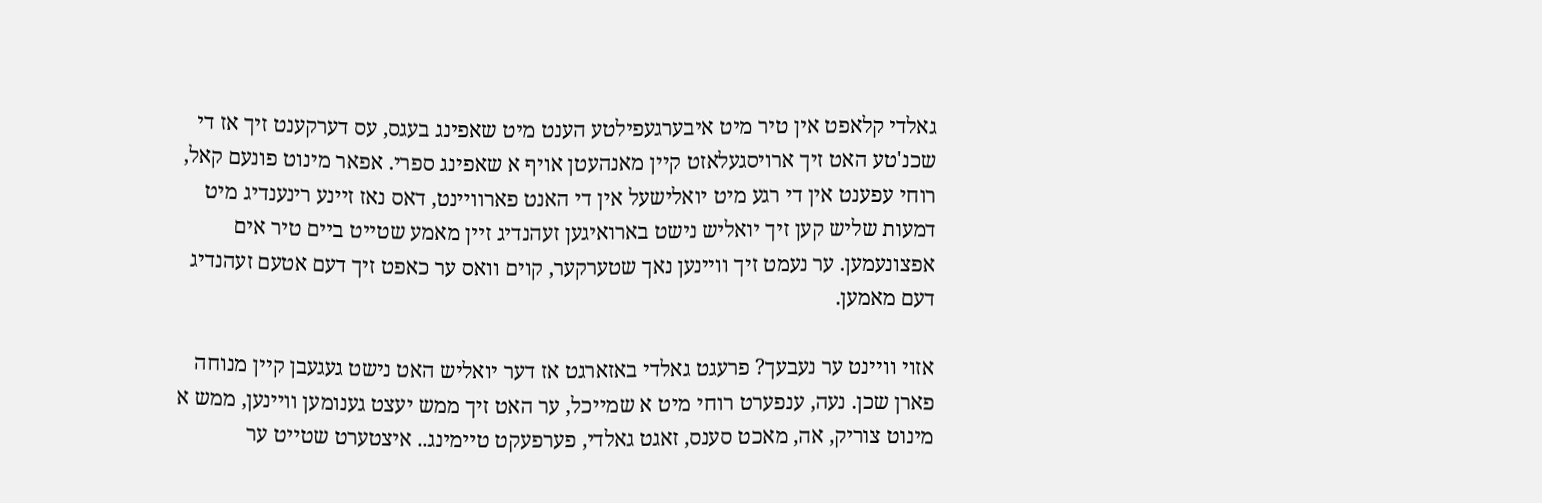גאלדי קלאפט אין טיר מיט איבערגעפילטע הענט מיט שאפינג בעגס, עס דערקענט זיך אז די שכנ'טע האט זיך ארויסגעלאזט קיין מאנהעטן אויף א שאפינג ספרי. אפאר מינוט פונעם קאל, רוחי עפענט אין די רגע מיט יואלישעל אין די האנט פארוויינט, דאס נאז זיינע רינענדיג מיט דמעות שליש קען זיך יואליש נישט בארואיגען זעהנדיג זיין מאמע שטייט ביים טיר אים אפצונעמען. ער נעמט זיך וויינען נאך שטערקער, קוים וואס ער כאפט זיך דעם אטעם זעהנדיג דעם מאמען.

אזוי וויינט ער נעבעך? פרעגט גאלדי באזארגט אז דער יואליש האט נישט געגעבן קיין מנוחה פארן שכן. נעה, ענפערט רוחי מיט א שמייכל, ער האט זיך ממש יעצט גענומען וויינען, ממש א מינוט צוריק, אה, מאכט סענס, זאגט גאלדי, פערפעקט טיימינג.. איצטערט שטייט ער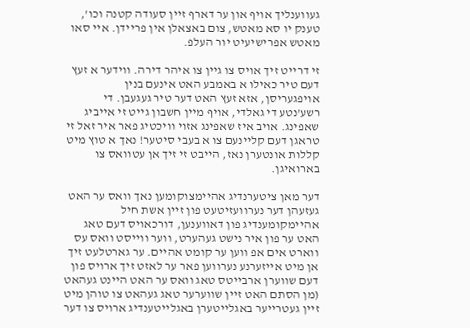געווענליך אויף און ער דארף זיין סעודה קטנה וכו', טענק יו סא מאטש, צום באצאלן אין פריידן. איי סאו מאטש אפרישיעיט יור העלפ.

זי דרייט זיך אויס צו גיין צו איהר דירה. ווידער א זעץ דעם טיר כאילו א באמבע האט אינעם בנין אויפגעריסן, אזא זעץ האט דער טיר געגעבן. די רשע'נטע די גאלדי, אויף מיין חשבון גייט זי אייביג שאפינג. אויב איז שאפינג אזוי וויכטיג פאר איר זאל זי טראגן דעם קליינעם צו א בעבי סיטער! נאך א טוץ מיט קללות אונטערן נאז, הייבט זי זיך אן עטוואס צו בארואיגן.

דער מאן ציטערנדיג אהיימצוקומען נאך וואס ער האט געזעהן דער נערוועזיטעט פון זיין אשת חיל אהיימקומענדיג פון דאווענען, דורכאויס דעם טאג האט ער פון איר נישט געהערט, ווער ווייסט וואס עס ווארט אים אפ ווען ער קומט אהיים. ער גארטלעט זיך אן מיט אייזערנע נערווען פאר ער לאזט זיך ארויס פון דעם שווערן ארבייטס טאג וואס ער האט היינט געהאט (מן הסתם האט זיין שווערער טאג געהאט צו טוהן מיט זיין געטרייער באגלייטערן באגלייטענדיג ארויס צו דער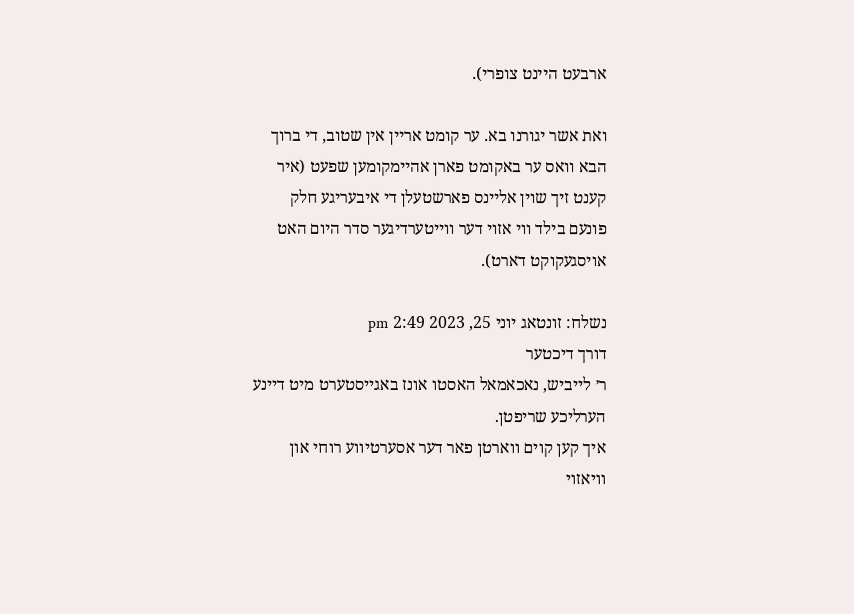ארבעט היינט צופרי).

ואת אשר יגורנו בא. ער קומט אריין אין שטוב, די ברוך הבא וואס ער באקומט פארן אהיימקומען שפעט (איר קענט זיך שוין אליינס פארשטעלן די איבעריגע חלק פונעם בילד ווי אזוי דער ווייטערדיגער סדר היום האט אויסגעקוקט דארט).

נשלח: זונטאג יוני 25, 2023 2:49 pm
דורך דיכטער
ר׳ לייביש, נאכאמאל האסטו אונז באגייסטערט מיט דיינע הערליכע שריפטן.
איך קען קוים ווארטן פאר דער אסערטיווע רוחי און וויאזוי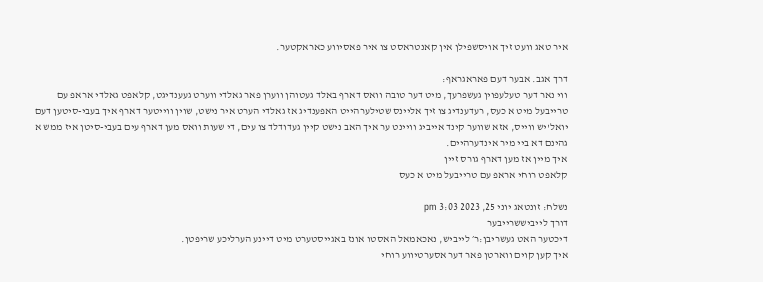איר טאג וועט זיך אויסשפילן אין קאנטראסט צו איר פאסיווע כאראקטער.

דרך אגב. אבער דעם פאראגראף:
ווי נאר דער טעלעפוין געשפרעך, מיט דער טובה וואס דארף באלד געטוהן ווערן פאר גאלדי ווערט געענדיגט, קלאפט גאלדי אראפ עם טרייבעל מיט א כעס, רעדענדיג צו זיך אליינס שטילערהייט האפענדיג אז גאלדי הערט איר נישט, שוין ווייטער דארף איך בעבי-סיטען דעם יואל'יש ווייס, אזא שווער קינד אייביג וויינט ער איך האב נישט קיין געדודלד צו עים, די שעות וואס מען דארף עים בעבי-סיטן איז ממש א גהינם דא ביי מיר אינדערהיים.
איך מיין אז מען דארף גורס זיין
קלאפט רוחי אראפ עם טרייבעל מיט א כעס

נשלח: זונטאג יוני 25, 2023 3:03 pm
דורך לייביששרייבער
דיכטער האט געשריבן:ר׳ לייביש, נאכאמאל האסטו אונז באגייסטערט מיט דיינע הערליכע שריפטן.
איך קען קוים ווארטן פאר דער אסערטיווע רוחי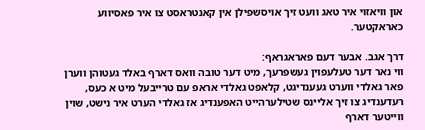און וויאזוי איר טאג וועט זיך אויסשפילן אין קאנטראסט צו איר פאסיווע כאראקטער.

דרך אגב. אבער דעם פאראגראף:
ווי נאר דער טעלעפוין געשפרעך, מיט דער טובה וואס דארף באלד געטוהן ווערן פאר גאלדי ווערט געענדיגט, קלאפט גאלדי אראפ עם טרייבעל מיט א כעס, רעדענדיג צו זיך אליינס שטילערהייט האפענדיג אז גאלדי הערט איר נישט, שוין ווייטער דארף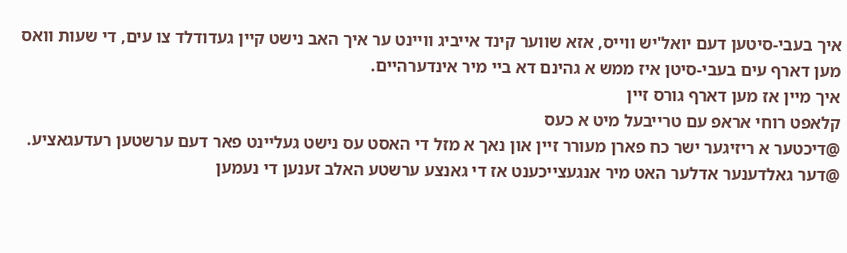איך בעבי-סיטען דעם יואל'יש ווייס, אזא שווער קינד אייביג וויינט ער איך האב נישט קיין געדודלד צו עים, די שעות וואס מען דארף עים בעבי-סיטן איז ממש א גהינם דא ביי מיר אינדערהיים.
איך מיין אז מען דארף גורס זיין
קלאפט רוחי אראפ עם טרייבעל מיט א כעס
@דיכטער א ריזיגער ישר כח פארן מעורר זיין און נאך א מזל די האסט עס נישט געליינט פאר דעם ערשטען רעדעגאציע. @דער גאלדענער אדלער האט מיר אנגעצייכענט אז די גאנצע ערשטע האלב זענען די נעמען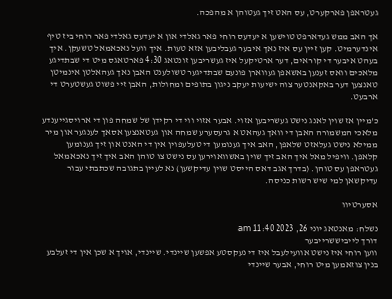געטראפן פארקערט, עס האט זיך געטוהן א מהפכה.

אך האב ממש געדארפט טוישען א יעדעס רוחי פאר גאלדי און א יעדעס גאלדי פאר רוחי ביז טיף אינדערמיט. קען זיין עס איז נאך איבער געבליבען אזא טעות. איך וועל נאכאמאל טשעקן. איך בעהט איבער די קוראים, דער ארטיקעל איז געשריבען זונטאג 4:30 פארטאגס מיט די שבתדיגע מלאכים וואס זענען באשאפן געווארן פונעם שבתדיגער טשולענט האבן נאך געהאלטן אינמיטן טאנצען דער באקאנטער צוה ישיעות יעקב ניגון בתופים ומחולות, האבן זיי פשוט געשטערט די ארבעט.

כ'מיין אז שוין לאנג נישט געשריבען אזוי. אבער אזוי ווי די רקידן של שמחה פון די ארויסגייענדע מלאכי המשמורה האבן די וואך געהאט א גרעסערע שמחה און געטאנצען אסאך לענגער און מיר ממילא נישט געלאזט שלאפן, האב איך גענומען די טעלעפוין אין די האנט און זיך גענומען קלאפן. וויפיל מאל איך האב זיך שוין באשוואוירען עס נישט צו טוהן האב איך זיך נאכאמאל געטראפן עס טוהן. (בדרך אגב דאס הייסט שוין עדיקשען) נא לעיין בתגובה שכתבתי עבור עדיקשאן למי שיש רשות כניסה.

אסערטיוו

נשלח: מאנטאג יוני 26, 2023 11:40 am
דורך לייביששרייבער
ווען רוחי איז נישט אוועילעבל איז די נעקסטע אפשען שיינדי. שיינדי, אויך א שכן אין די זעלבע בנין צוזאמען מיט רוחי, אבער שיינדי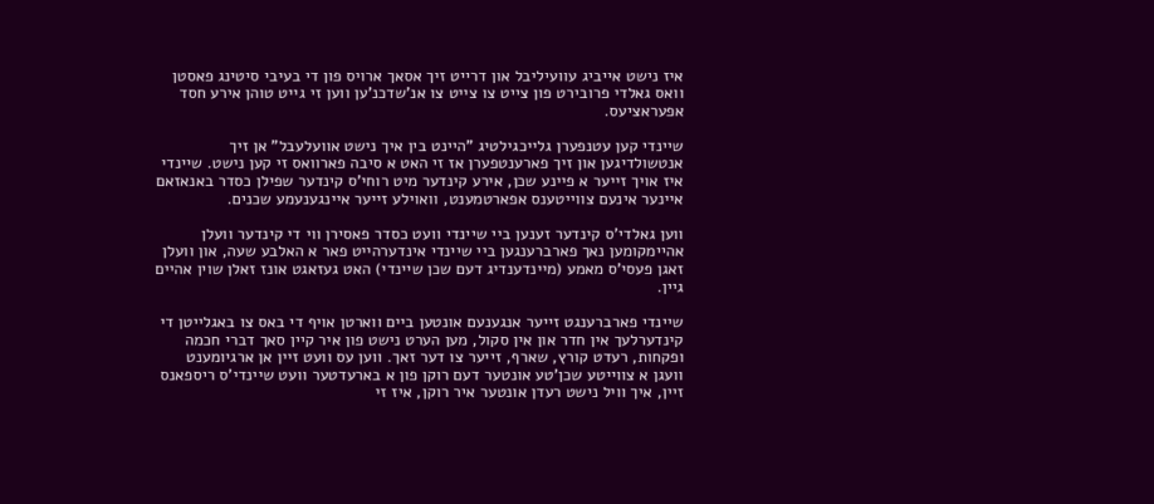איז נישט אייביג עוועיליבל און דרייט זיך אסאך ארויס פון די בעיבי סיטינג פאסטן וואס גאלדי פרובירט פון צייט צו צייט צו אנ'שדכנ'ען ווען זי גייט טוהן אירע חסד אפעראציעס.

שיינדי קען עטנפערן גלייכגילטיג "היינט בין איך נישט אוועלעבל" אן זיך אנטשולדיגען און זיך פארענטפערן אז זי האט א סיבה פארוואס זי קען נישט. שיינדי איז אויך זייער א פיינע שכן, אירע קינדער מיט רוחי'ס קינדער שפילן כסדר באנאזאם איינער אינעם צווייטענס אפארטמענט, וואוילע זייער איינגענעמע שכנים.

ווען גאלדי'ס קינדער זענען ביי שיינדי וועט כסדר פאסירן ווי די קינדער וועלן אהיימקומען נאך פארברענגען ביי שיינדי אינדערהייט פאר א האלבע שעה, און וועלן זאגן פעסי'ס מאמע (מיינדענדיג דעם שכן שיינדי) האט געזאגט אונז זאלן שוין אהיים גיין.

שיינדי פארברענגט זייער אנגענעם אונטען ביים ווארטן אויף די באס צו באגלייטן די קינדערלעך אין חדר און אין סקול, מען הערט נישט פון איר קיין סאך דברי חכמה ופקחות, רעדט קורץ, שארף, זייער צו דער זאך. ווען עס וועט זיין אן ארגיומענט וועגן א צווייטע שכן'טע אונטער דעם רוקן פון א בארעדטער וועט שיינדי'ס ריספאנס זיין, איך וויל נישט רעדן אונטער איר רוקן, איז זי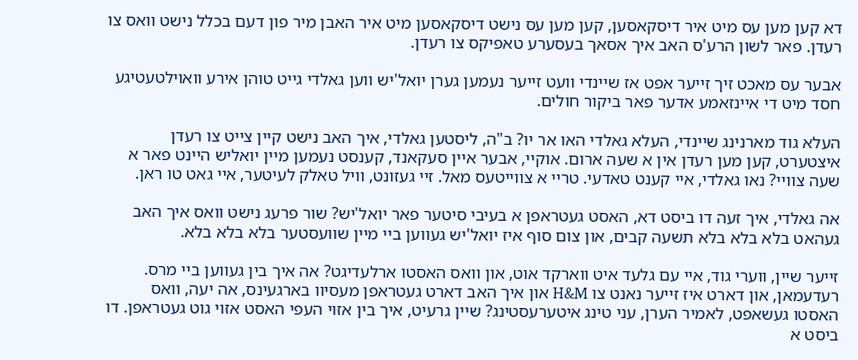דא קען מען עס מיט איר דיסקאסען, קען מען עס נישט דיסקאסען מיט איר האבן מיר פון דעם בכלל נישט וואס צו רעדן. פאר לשון הרע'ס האב איך אסאך בעסערע טאפיקס צו רעדן.

אבער עס מאכט זיך זייער אפט אז שיינדי וועט זייער נעמען גערן יואל'יש ווען גאלדי גייט טוהן אירע וואוילטעטיגע חסד מיט די איינזאמע אדער פאר ביקור חולים.

העלא גוד מארנינג שיינדי, העלא גאלדי האו אר יו? ב"ה, ליסטען גאלדי, איך האב נישט קיין צייט צו רעדן איצטערט, קען מען רעדן אין א שעה ארום. אוקיי, אבער איין סעקאנד, קענסט נעמען מיין יואליש היינט פאר א שעה צוויי? נאו גאלדי, איי קענט טאדעי. טריי א צווייטעס מאל. זיי געזונט, וויל טאלק לעיטער, איי גאט טו ראן.

אה גאלדי, איך זעה דו ביסט דא, האסט געטראפן א בעיבי סיטער פאר יואל'יש? שור פרעג נישט וואס איך האב געהאט בלא בלא בלא תשעה קבים, און צום סוף איז יואל'יש געווען ביי מיין שוועסטער בלא בלא בלא.

זייער שיין, ווערי גוד, איי עם גלעד איט ווארקד אוט, און וואס האסטו ארלעדיגט? אה איך בין געווען ביי מרס. רעדעמאן, און דארט איז זייער נאנט צו H&M און איך האב דארט געטראפן מעסיוו בארגעינס, אה יעה, וואס האסטו געשאפט, לאמיר הערן, עני טינג איטערעסטינג? שיין גרעיט, איך בין אזוי העפי האסט אזוי גוט געטראפן. דו ביסט א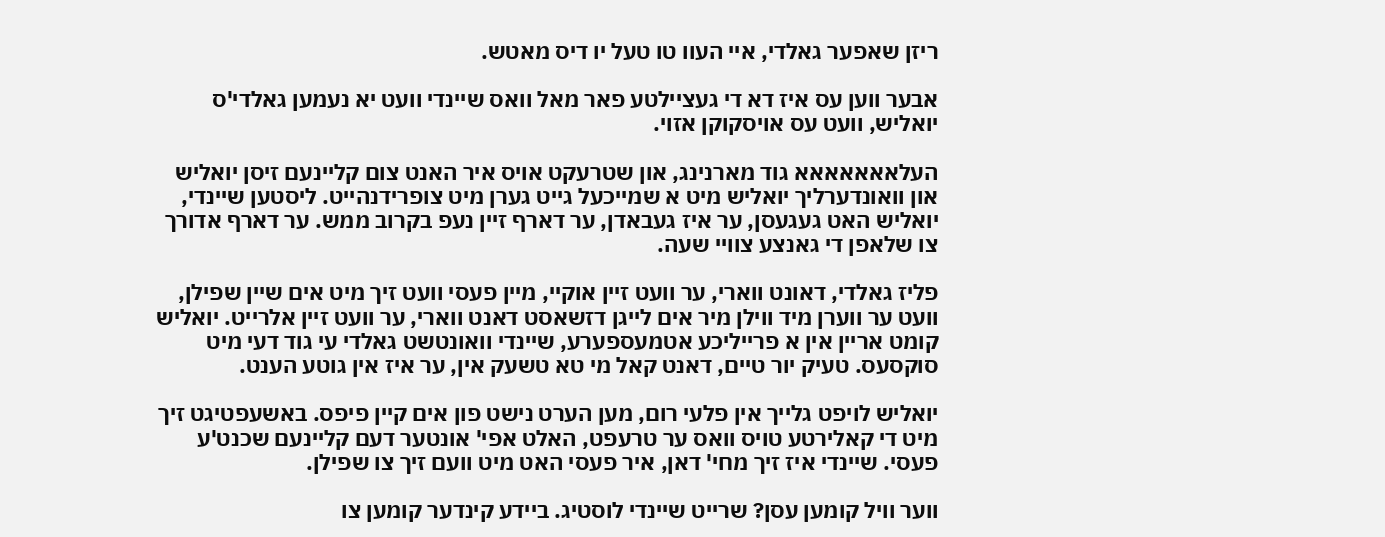ריזן שאפער גאלדי, איי העוו טו טעל יו דיס מאטש.

אבער ווען עס איז דא די געציילטע פאר מאל וואס שיינדי וועט יא נעמען גאלדי'ס יואליש, וועט עס אויסקוקן אזוי.

העלאאאאאאא גוד מארנינג, און שטרעקט אויס איר האנט צום קליינעם זיסן יואליש און וואונדערליך יואליש מיט א שמייכעל גייט גערן מיט צופרידנהייט. ליסטען שיינדי, יואליש האט געגעסן, ער איז געבאדן, ער דארף זיין נעפ בקרוב ממש. ער דארף אדורך צו שלאפן די גאנצע צוויי שעה.

פליז גאלדי, דאונט ווארי, ער וועט זיין אוקיי, מיין פעסי וועט זיך מיט אים שיין שפילן, וועט ער ווערן מיד ווילן מיר אים לייגן דזשאסט דאנט ווארי, ער וועט זיין אלרייט. יואליש קומט אריין אין א פרייליכע אטמעספערע, שיינדי וואונטשט גאלדי עי גוד דעי מיט סוקסעס. טעיק יור טיים, דאנט קאל מי טא טשעק אין, ער איז אין גוטע הענט.

יואליש לויפט גלייך אין פלעי רום, מען הערט נישט פון אים קיין פיפס. באשעפטיגט זיך מיט די קאלירטע טויס וואס ער טרעפט, האלט אפי' אונטער דעם קליינעם שכנט'ע פעסי. שיינדי איז זיך מחי' דאן, איר פעסי האט מיט וועם זיך צו שפילן.

ווער וויל קומען עסן? שרייט שיינדי לוסטיג. ביידע קינדער קומען צו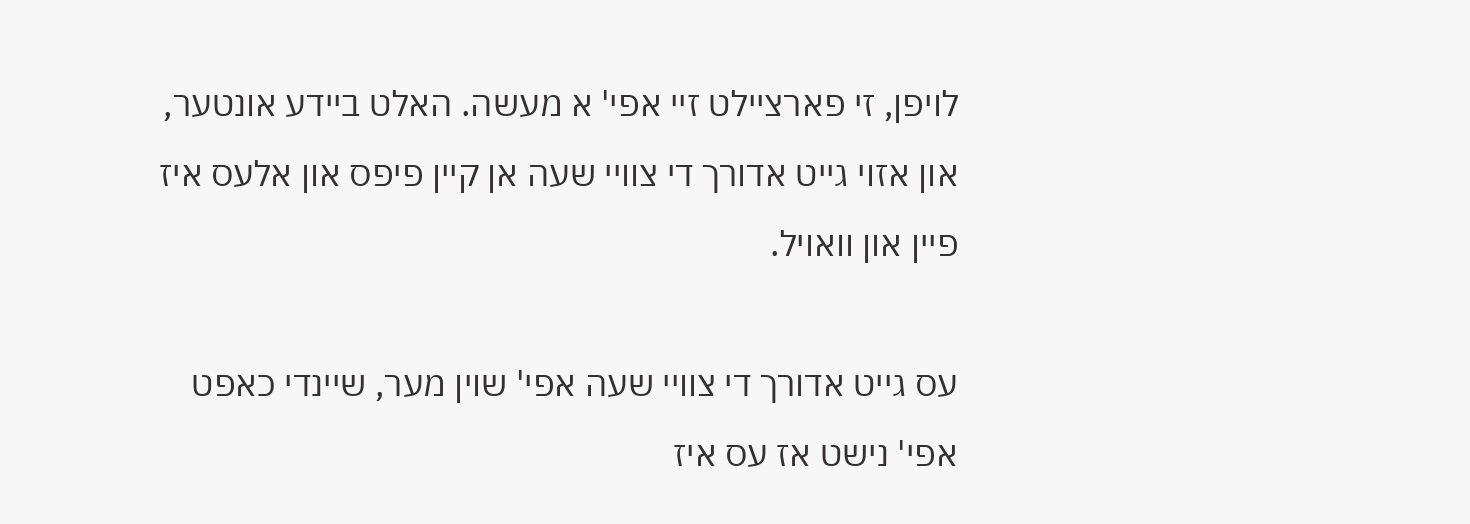לויפן, זי פארציילט זיי אפי' א מעשה. האלט ביידע אונטער, און אזוי גייט אדורך די צוויי שעה אן קיין פיפס און אלעס איז פיין און וואויל.

עס גייט אדורך די צוויי שעה אפי' שוין מער, שיינדי כאפט אפי' נישט אז עס איז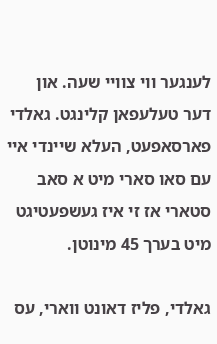לענגער ווי צוויי שעה. און דער טעלעפאן קלינגט. גאלדי פארסאפעט, העלא שיינדי איי עם סאו סארי מיט א סאב סטארי אז זי איז געשפעטיגט מיט בערך 45 מינוטן.

גאלדי, פליז דאונט ווארי, עס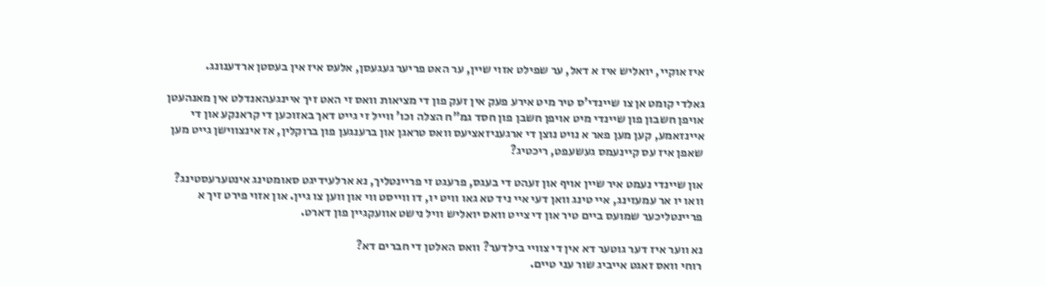איז אוקיי, יואליש איז א דאל, ער שפילט אזוי שיין, ער האט פריער געגעסן, אלעס איז אין בעסטן ארדענונג.

גאלדי קומט אן צו שיינדי'ס טיר מיט אירע פעק אין זעק פון די מציאות וואס זי האט זיך איינגעהאנדלט אין מאנהעטן אויפן חשבון פון שיינדי מיט אויפן חשבן פון חסד גמ"ח הצלה וכו' ווייל זי גייט דאך באזוכען די קראנקע און די איינזאמע, קען מען פאר א נויט נוצן די ארגעניזאציעס וואס טראגן און ברענגען פון ברוקלין, אז אינצווישן גייט מען שאפן איז עס קיינעמס געשעפט, ריכטיג?

און שיינדי נעמט איר שיין אויף און זעהט די בעגס, פרעגט זי פריינטליך, נא ארלעידיגט סאומטינג אינטערעסטינג? וואו יו אר עמעזינג, איי טינג וואן דעי איי ניד טא גאו וויט יו, דו ווייסט ווי און ווען צו גיין. און אזוי פירט זיך א פריינטליכער שמועס ביים טיר און די צייט וואס יואליש וויל נישט אוועקגיין פון דארט.

נא ווער איז דער גוטער דא אין די צוויי בילדער? וואס האלטן די חברים דא?
רוחי וואס זאגט אייביג שור עני טיים.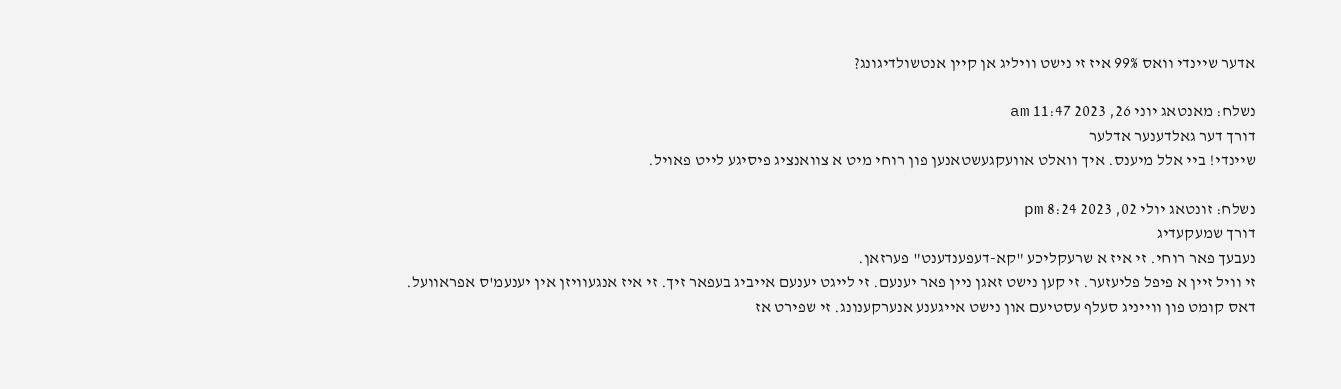אדער שיינדי וואס 99% איז זי נישט וויליג אן קיין אנטשולדיגונג?

נשלח: מאנטאג יוני 26, 2023 11:47 am
דורך דער גאלדענער אדלער
שיינדי! ביי אלל מיענס. איך וואלט אוועקגעשטאנען פון רוחי מיט א צוואנציג פיסיגע לייט פאויל.

נשלח: זונטאג יולי 02, 2023 8:24 pm
דורך שמעקעדיג
נעבעך פאר רוחי. זי איז א שרעקליכע "קא-דעפענדענט" פערזאן.
זי וויל זיין א פיפל פליעזער. זי קען נישט זאגן ניין פאר יענעם. זי לייגט יענעם אייביג בעפאר זיך. זי איז אנגעוויזן אין יענעמ'ס אפראוועל.
דאס קומט פון ווייניג סעלף עסטיעם און נישט אייגענע אנערקענונג. זי שפירט אז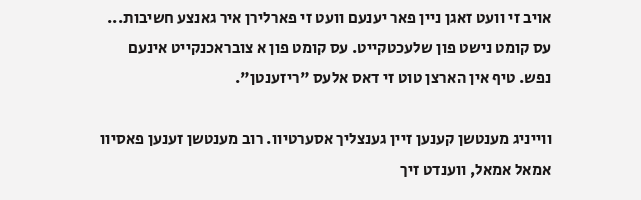אויב זי וועט זאגן ניין פאר יענעם וועט זי פארלירן איר גאנצע חשיבות...
עס קומט נישט פון שלעכטקייט. עס קומט פון א צובראכנקייט אינעם נפש. טיף אין הארצן טוט זי דאס אלעס "ריזענטן".

ווייניג מענטשן קענען זיין גענצליך אסערטיוו. רוב מענטשן זענען פאסיוו אמאל אמאל, ווענדט זיך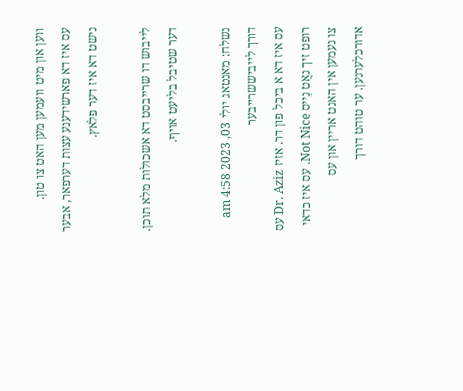ווען און מיט וועמען מען האט צו טון.
עס איז דא פארשידענע עצות דערפאר, אבער נישט דא איז דער פלאץ.

לייבוש דו שרייבסט דא אשכולות מלא תוכן. דער שטיבל בליעט אויף.

נשלח: מאנטאג יולי 03, 2023 4:58 am
דורך לייביששרייבער
עס איז דא א ביכל פון דר. אזיז Dr. Aziz עס רופט זיך נאֲט נֵייס Not Nice. עס איז כדאי צו נעמען אין האנט אריין און עס אדורכלערנען. ער טוהט דורך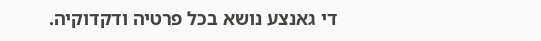די גאנצע נושא בכל פרטיה ודקדוקיה.